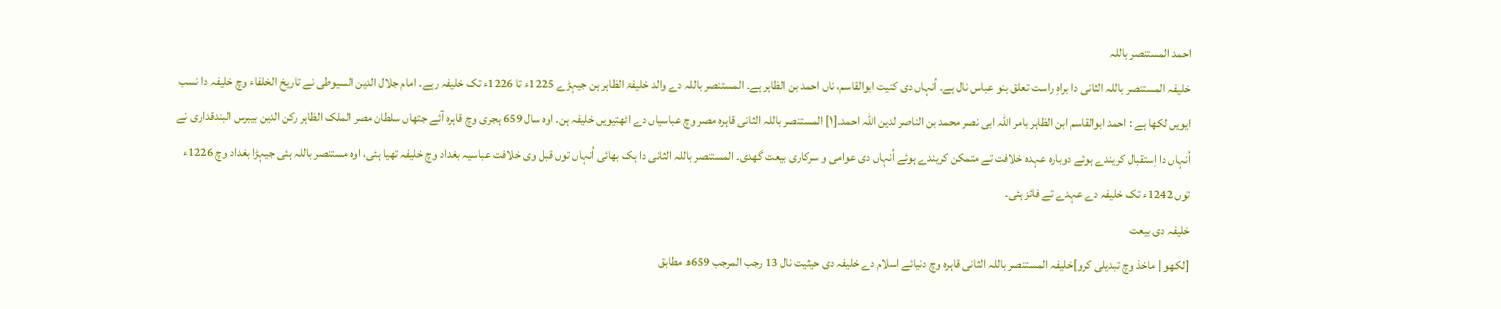احمد المستنصر باللہ
خلیفہ المستنصر باللہ الثانی دا براہِ راست تعلق بنو عباس نال ہے۔ اُنہاں دی کنیت ابوالقاسم، ناں احمد بن الظاہر ہے۔ المستنصر باللہ دے والد خلیفۃ الظاہر ہن جیہڑے 1225ء تا 1226ء تک خلیفہ رہے۔ امام جلال الدین السیوطی نے تاریخ الخلفاء وچ خلیفہ دا نسب ایویں لکھا ہے : احمد ابوالقاسم ابن الظاہر بامر اللہ ابی نصر محمد بن الناصر لدین اللہ احمد۔[١] المستنصر باللہ الثانی قاہرہ مصر وچ عباسیاں دے اٹھتیویں خلیفہ ہن۔ اوہ سال 659 ہجری وچ قاہرہ آئے جتھاں سلطان مصر الملک الظاہر رکن الدین بیبرس البندقداری نے اُنہاں دا اِستقبال کریندے ہوئے دوبارہ عہدہ خلافت تے متمکن کریندے ہوئے اُنہاں دی عوامی و سرکاری بیعت گھدی۔ المستنصر باللہ الثانی دا ہک بھائی اُنہاں توں قبل وی خلافت عباسیہ بغداد وچ خلیفہ تھیا ہئی، اوہ مستنصر باللہ ہئی جیہڑا بغداد وچ 1226ء توں 1242ء تک خلیفہ دے عہدے تے فائز ہئی۔
خلیفہ دی بیعت
[لکھو | ماخذ وچ تبدیلی کرو]خلیفہ المستنصر باللہ الثانی قاہرہ وچ دنیائے اسلام دے خلیفہ دی حیثیت نال 13 رجب المرجب 659ھ مطابق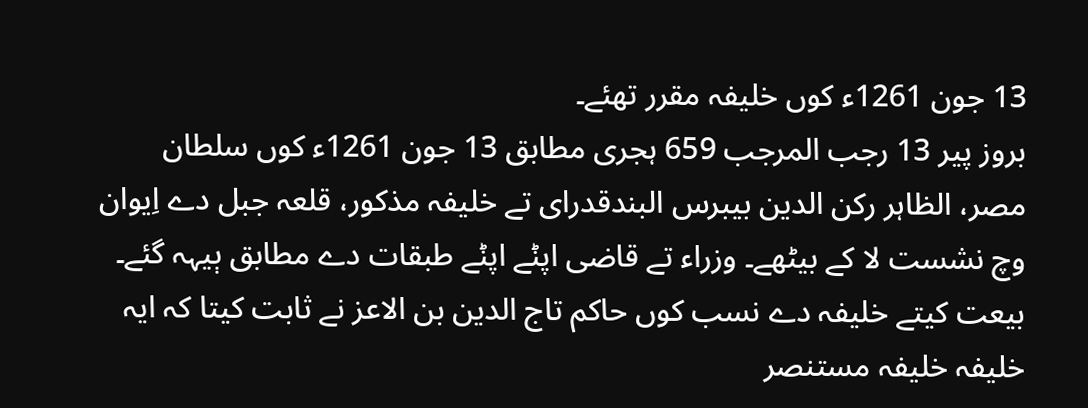13 جون 1261ء کوں خلیفہ مقرر تھئے۔
بروز پیر 13 رجب المرجب 659 ہجری مطابق 13 جون 1261ء کوں سلطان مصر، الظاہر رکن الدین بیبرس البندقدرای تے خلیفہ مذکور، قلعہ جبل دے اِیوان وچ نشست لا کے بیٹھے۔ وزراء تے قاضی اپݨے اپݨے طبقات دے مطابق ٻیہہ گئے۔ بیعت کیتے خلیفہ دے نسب کوں حاکم تاج الدین بن الاعز نے ثابت کیتا کہ ایہ خلیفہ خلیفہ مستنصر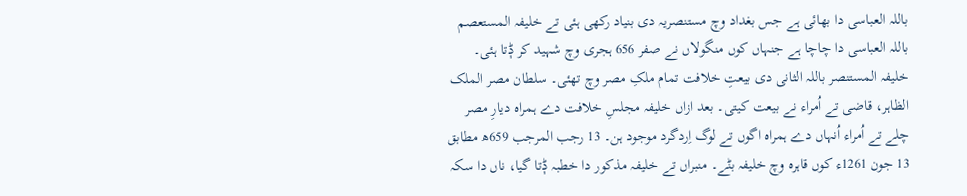باللہ العباسی دا بھائی ہے جس بغداد وچ مستنصریہ دی بنیاد رکھی ہئی تے خلیفہ المستعصم باللہ العباسی دا چاچا ہے جنہاں کوں منگولاں نے صفر 656 ہجری وچ شہید کر ݙتا ہئی۔
خلیفہ المستنصر باللہ الثانی دی بیعتِ خلافت تمام ملکِ مصر وچ تھئی۔ سلطان مصر الملک الظاہر، قاضی تے اُمراء نے بیعت کیتی۔ بعد ازاں خلیفہ مجلسِ خلافت دے ہمراہ دیارِ مصر چلے تے اُمراء اُنہاں دے ہمراہ اگوں تے لوگ اِردگرد موجود ہن۔ 13 رجب المرجب 659ھ مطابق 13 جون 1261ء کوں قاہرہ وچ خلیفہ بݨے۔ منبراں تے خلیفہ مذکور دا خطبہ ݙتا گیا، ناں دا سکہ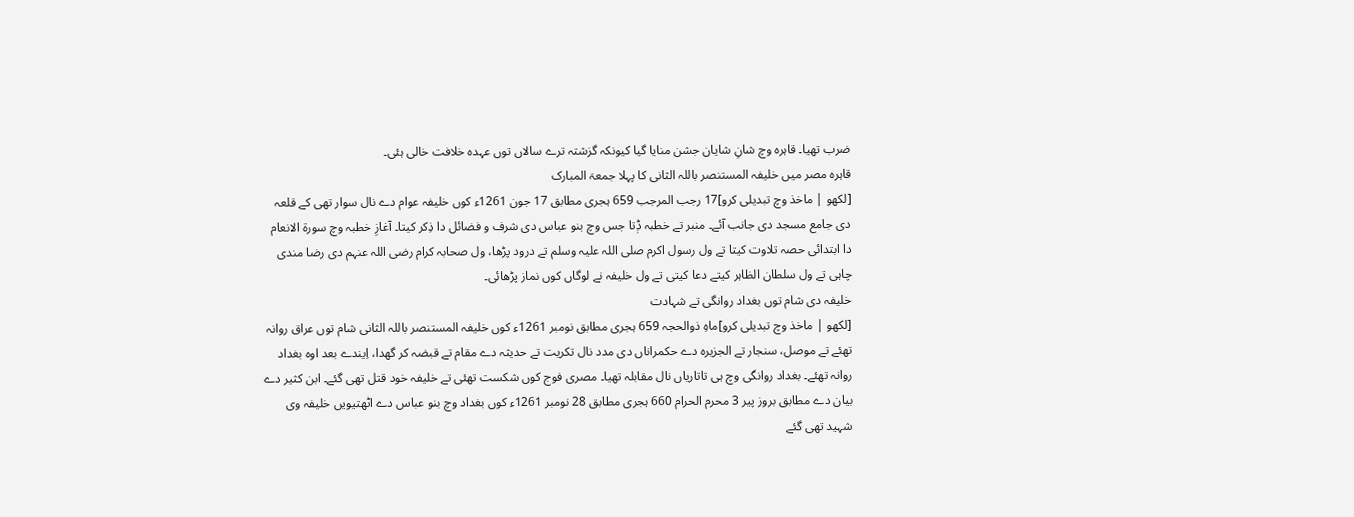ضرب تھیا۔ قاہرہ وچ شانِ شایان جشن منایا گیا کیونکہ گزشتہ ترے سالاں توں عہدہ خلافت خالی ہئی۔
قاہرہ مصر میں خلیفہ المستنصر باللہ الثانی کا پہلا جمعۃ المبارک
[لکھو | ماخذ وچ تبدیلی کرو]17 رجب المرجب 659 ہجری مطابق 17 جون 1261ء کوں خلیفہ عوام دے نال سوار تھی کے قلعہ دی جامع مسجد دی جانب آئے۔ منبر تے خطبہ ݙتا جس وچ بنو عباس دی شرف و فضائل دا ذِکر کیتا۔ آغازِ خطبہ وچ سورۃ الانعام دا ابتدائی حصہ تلاوت کیتا تے ول رسول اکرم صلی اللہ علیہ وسلم تے درود پڑھا، ول صحابہ کرام رضی اللہ عنہم دی رضا مندی چاہی تے ول سلطان الظاہر کیتے دعا کیتی تے ول خلیفہ نے لوگاں کوں نماز پڑھائی۔
خلیفہ دی شام توں بغداد روانگی تے شہادت
[لکھو | ماخذ وچ تبدیلی کرو]ماہِ ذوالحجہ 659 ہجری مطابق نومبر 1261ء کوں خلیفہ المستنصر باللہ الثانی شام توں عراق روانہ تھئے تے موصل، سنجار تے الجزیرہ دے حکمراناں دی مدد نال تکریت تے حدیثہ دے مقام تے قبضہ کر گھدا، اِیندے بعد اوہ بغداد روانہ تھئے۔ بغداد روانگی وچ ہی تاتاریاں نال مقابلہ تھیا۔ مصری فوج کوں شکست تھئی تے خلیفہ خود قتل تھی گئے۔ ابن کثیر دے بیان دے مطابق بروز پیر 3 محرم الحرام 660 ہجری مطابق 28 نومبر 1261ء کوں بغداد وچ بنو عباس دے اٹھتیویں خلیفہ وی شہید تھی گئے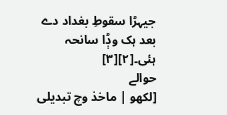جیہڑا سقوطِ بغداد دے بعد ہک وݙا سانحہ ہئی۔[٢][٣]
حوالے
[لکھو | ماخذ وچ تبدیلی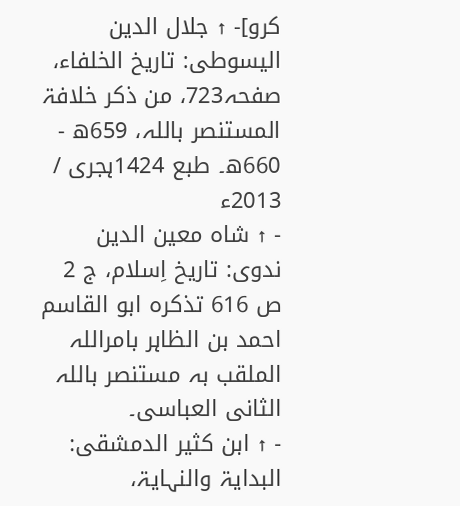کرو]- ↑ جلال الدین الیسوطی: تاریخ الخلفاء، صفحہ723، من ذکر خلافۃ المستنصر باللہ، 659ھ - 660ھ۔ طبع 1424ہجری / 2013ء
- ↑ شاہ معین الدین ندوی: تاریخ اِسلام، ج 2 ص 616 تذکرہ ابو القاسم احمد بن الظاہر بامراللہ الملقب بہ مستنصر باللہ الثانی العباسی۔
- ↑ ابن کثیر الدمشقی: البدایۃ والنہایۃ،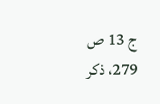ج 13 ص 279، ذکر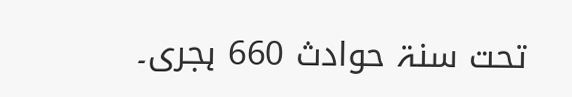تحت سنۃ حوادث 660 ہجری۔